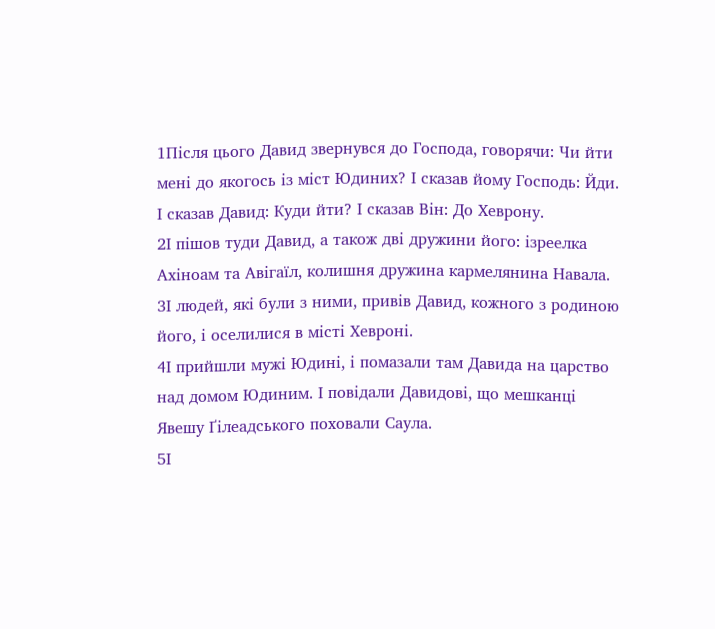1Після цього Давид звернувся до Господа, говорячи: Чи йти мені до якогось із міст Юдиних? І сказав йому Господь: Йди. І сказав Давид: Куди йти? І сказав Він: До Хеврону.
2І пішов туди Давид, а також дві дружини його: ізреелка Ахіноам та Авігаїл, колишня дружина кармелянина Навала.
3І людей, які були з ними, привів Давид, кожного з родиною його, і оселилися в місті Хевроні.
4І прийшли мужі Юдині, і помазали там Давида на царство над домом Юдиним. І повідали Давидові, що мешканці Явешу Ґілеадського поховали Саула.
5І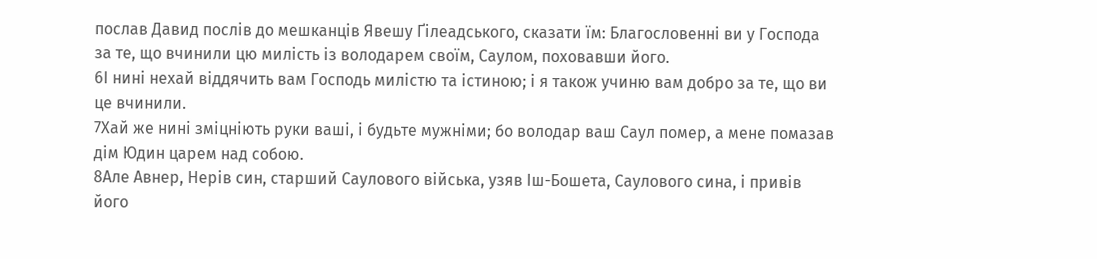послав Давид послів до мешканців Явешу Ґілеадського, сказати їм: Благословенні ви у Господа за те, що вчинили цю милість із володарем своїм, Саулом, поховавши його.
6І нині нехай віддячить вам Господь милістю та істиною; і я також учиню вам добро за те, що ви це вчинили.
7Хай же нині зміцніють руки ваші, і будьте мужніми; бо володар ваш Саул помер, а мене помазав дім Юдин царем над собою.
8Але Авнер, Нерів син, старший Саулового війська, узяв Іш-Бошета, Саулового сина, і привів його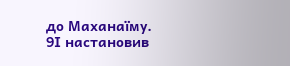до Маханаїму.
9І настановив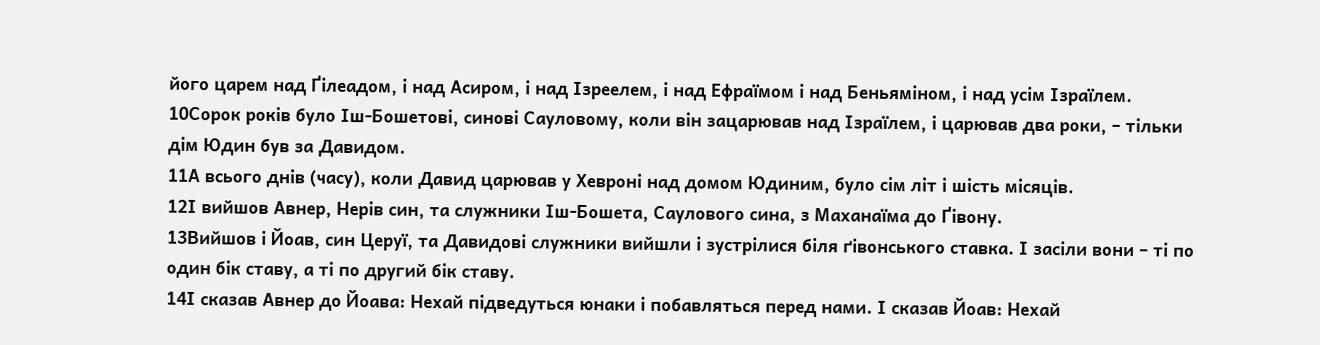його царем над Ґілеадом, і над Асиром, і над Ізреелем, і над Ефраїмом і над Беньяміном, і над усім Ізраїлем.
10Сорок років було Іш-Бошетові, синові Сауловому, коли він зацарював над Ізраїлем, і царював два роки, – тільки дім Юдин був за Давидом.
11А всього днів (часу), коли Давид царював у Хевроні над домом Юдиним, було сім літ і шість місяців.
12І вийшов Авнер, Нерів син, та служники Іш-Бошета, Саулового сина, з Маханаїма до Ґівону.
13Вийшов і Йоав, син Церуї, та Давидові служники вийшли і зустрілися біля ґівонського ставка. І засіли вони – ті по один бік ставу, а ті по другий бік ставу.
14І сказав Авнер до Йоава: Нехай підведуться юнаки і побавляться перед нами. І сказав Йоав: Нехай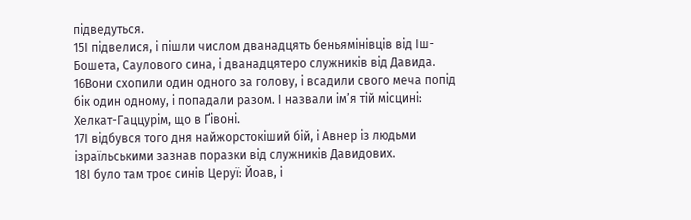підведуться.
15І підвелися, і пішли числом дванадцять беньямінівців від Іш-Бошета, Саулового сина, і дванадцятеро служників від Давида.
16Вони схопили один одного за голову, і всадили свого меча попід бік один одному, і попадали разом. І назвали ім’я тій місцині: Хелкат-Гаццурім, що в Ґівоні.
17І відбувся того дня найжорстокіший бій, і Авнер із людьми ізраїльськими зазнав поразки від служників Давидових.
18І було там троє синів Церуї: Йоав, і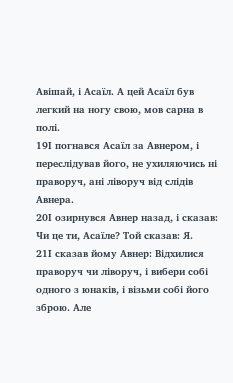Авішай, і Асаїл. А цей Асаїл був легкий на ногу свою, мов сарна в полі.
19І погнався Асаїл за Авнером, і переслідував його, не ухиляючись ні праворуч, ані ліворуч від слідів Авнера.
20І озирнувся Авнер назад, і сказав: Чи це ти, Асаїле? Той сказав: Я.
21І сказав йому Авнер: Відхилися праворуч чи ліворуч, і вибери собі одного з юнаків, і візьми собі його зброю. Але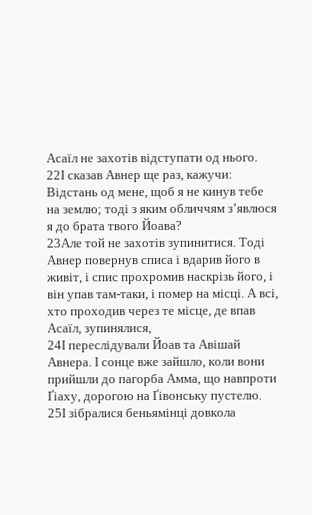Асаїл не захотів відступати од нього.
22І сказав Авнер ще раз, кажучи: Відстань од мене, щоб я не кинув тебе на землю; тоді з яким обличчям з’явлюся я до брата твого Йоава?
23Але той не захотів зупинитися. Тоді Авнер повернув списа і вдарив його в живіт, і спис прохромив наскрізь його, і він упав там-таки, і помер на місці. А всі, хто проходив через те місце, де впав Асаїл, зупинялися,
24І переслідували Йоав та Авішай Авнера. І сонце вже зайшло, коли вони прийшли до пагорба Амма, що навпроти Ґіаху, дорогою на Ґівонську пустелю.
25І зібралися беньямінці довкола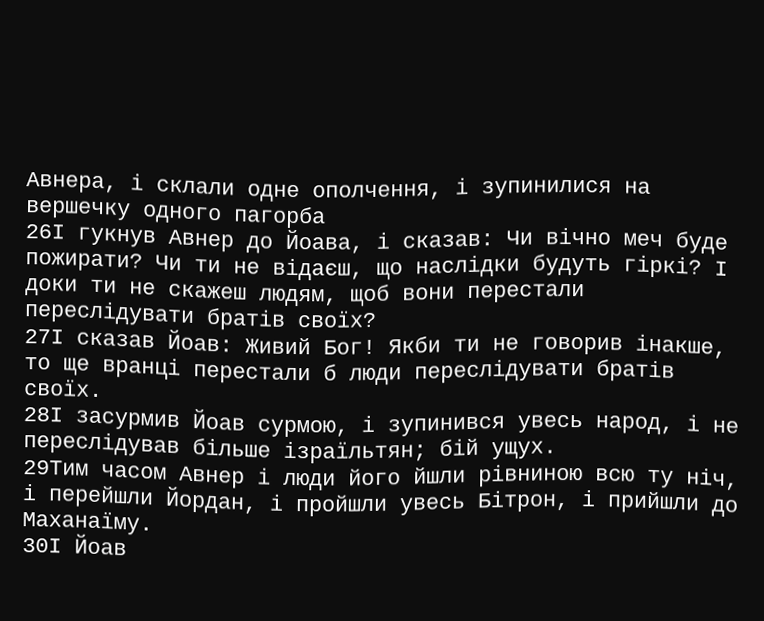Авнера, і склали одне ополчення, і зупинилися на вершечку одного пагорба
26І гукнув Авнер до Йоава, і сказав: Чи вічно меч буде пожирати? Чи ти не відаєш, що наслідки будуть гіркі? І доки ти не скажеш людям, щоб вони перестали переслідувати братів своїх?
27І сказав Йоав: Живий Бог! Якби ти не говорив інакше, то ще вранці перестали б люди переслідувати братів своїх.
28І засурмив Йоав сурмою, і зупинився увесь народ, і не переслідував більше ізраїльтян; бій ущух.
29Тим часом Авнер і люди його йшли рівниною всю ту ніч, і перейшли Йордан, і пройшли увесь Бітрон, і прийшли до Маханаїму.
30І Йоав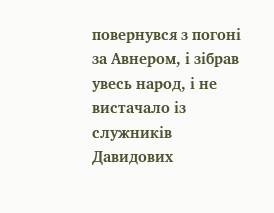повернувся з погоні за Авнером, і зібрав увесь народ, і не вистачало із служників Давидових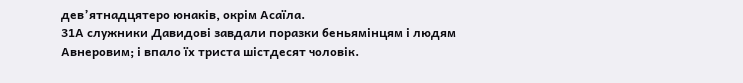дев’ятнадцятеро юнаків, окрім Асаїла.
31А служники Давидові завдали поразки беньямінцям і людям Авнеровим; і впало їх триста шістдесят чоловік.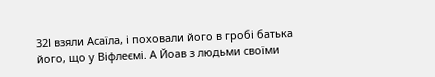32І взяли Асаїла, і поховали його в гробі батька його, що у Віфлеємі. А Йоав з людьми своїми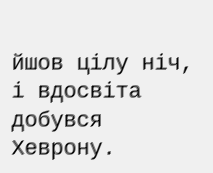йшов цілу ніч, і вдосвіта добувся Хеврону.